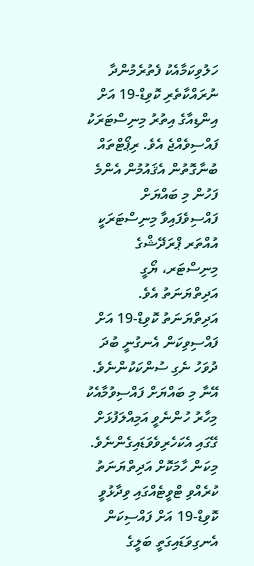ހަލުވިކަމާއެކު ފެތުރެމުންދާ ނުރައްކާތެރި ކޮވިޑް-19 އަށް އިންޑިއާގެ އިތުރު މިނިސްޓަރަކު ފައްސިވެއްޖެ އެވެ. ރިޕޯޓްތައް ބުނާގޮތުން އެޤައުމުން އެންމެ ފަހުން މި ބައްޔަށް ފައްސިވެފައިވާ މިނިސްޓަރަކީ އުއްތަރ ޕްރަދޭޝްގެ މިނިސްޓަރ، ޔޯގީ އަދިތްޔަނަތު އެވެ.
އަދިތްޔަނަތު ކޮވިޑް-19 އަށް ފައްސިވިކަން އެނގުނީ ބުދަ ދުވަހު ނެގި ސުންކަކުންނެވެ. އޭނާ މި ބައްޔަށް ފައްސިވުމާއެކު މިހާރު ހުންނެވީ އަމިއްލަފުޅަށް ގޭގައި އެކަހެރިވެވަޑައިގެންނެވެ. މިކަން ހާމަކޮށް އަދިތްޔަނަތު ކުރެއްވި ޓްވީޓެއްގައި ވިދާޅުވީ ކޮވިޑް-19 އަށް ފައްސިކަން އެނގިވަޑައިގަތީ ބަލީގެ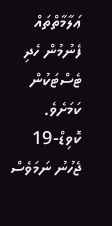ޢަލާމާތްތައް ފެނުމުން ހެދި ޓެސްޓަކުން ކަމަށެވެ.
ކޮވިޑް-19 ޖެހުނު ނަމަވެސް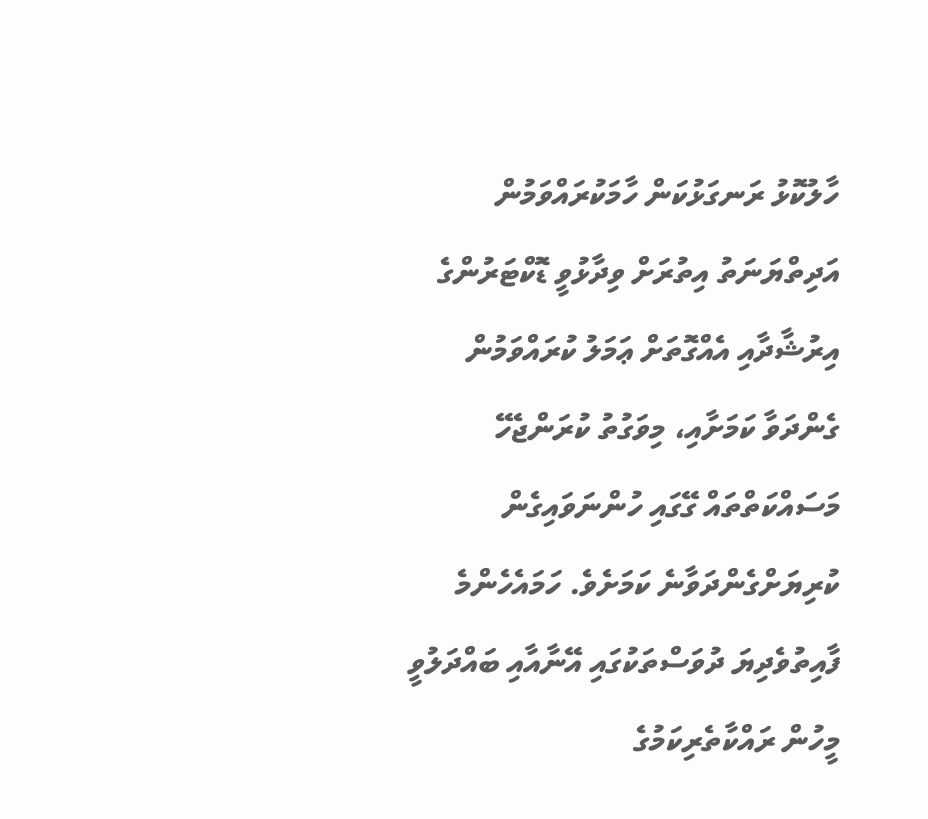ހާލުކޮޅު ރަނގަޅުކަން ހާމަކުރައްވަމުން އަދިތްޔަނަތު އިތުރަށް ވިދާޅުވީ ޑޮކްޓަރުންގެ އިރުޝާދާއި އެއްގޮތަށް ޢަމަލު ކުރައްވަމުން ގެންދަވާ ކަމަށާއި، މިވަގުތު ކުރަންޖެހޭ މަސައްކަތްތައް ގޭގައި ހުންނަވައިގެން ކުރިޔަށްގެންދަވާނެ ކަމަށެވެ. ހަމައެހެންމެ ފާއިތުވެދިޔަ ދުވަސްތަކުގައި އޭނާއާއި ބައްދަލުވީ މީހުން ރައްކާތެރިކަމުގެ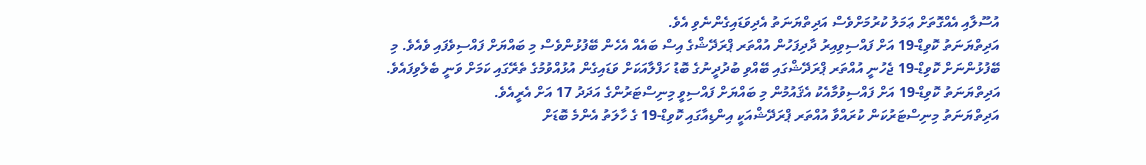އުސޫލާއި އެއްގޮތަށް ޢަމަލު ކުރުމަށްވެސް އަދިތްޔަނަތު އެދިވަޑައިގެންނެވި އެވެ.
އަދިތްޔަނަތު ކޮވިޑް-19 އަށް ފައްސިވިއިރު ދާދިފަހުން އުއްތަރ ޕްރަދޭޝްގެ އިސް ބައެއް އެހެން ބޭފުޅުންވެސް މި ބައްޔަށް ފައްސިވެފައި ވެއެވެ. މި ބޭފުޅުންނަށް ކޮވިޑް-19 ޖެހުނީ އުއްތަރ ޕްރަދޭޝްގައި ބޭއްވި ބުދުދީނުގެ ބޮޑު ހަފްލާއަކަށް ވަޑައިގެން އުޅުއްވުމުގެ ތެރޭގައި ކަމަށް ވަނީ ބެލެވިފައެވެ.
އަދިތްޔަނަތު ކޮވިޑް-19 އަށް ފައްސިވުމާއެކު އެޤައުމުން މި ބައްޔަށް ފައްސިވީ މިނިސްޓަރުންގެ އަދަދު 17 އަށް އެރީއެވެ.
އަދިތްޔަނަތު މިނިސްޓަރުކަން ކުރައްވާ އުއްތަރ ޕްރަދޭޝްއަކީ އިންޑިއާގައި ކޮވިޑް-19 ގެ ހާލަތު އެންމެ ބޮޑަށް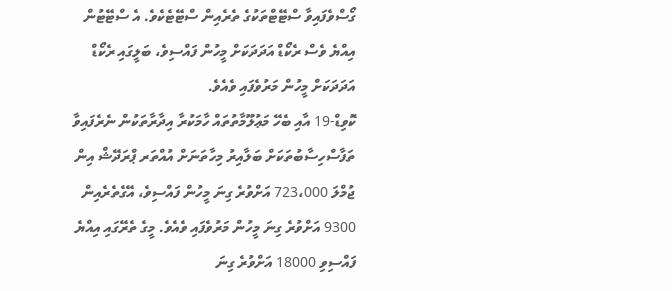ގޯސްވެފައިވާ ސްޓޭޓްތަކުގެ ތެރެއިން ސްޓޭޓެކެވެ. އެ ސްޓޭޓުން އިއްޔެ ވެސް ރެކޯޑް އަދަދަކަށް މީހުން ފައްސިވެ، ބަލީގައި ރެކޯޑް އަދަދަކަށް މީހުން މަރުވެފައި ވެއެވެ.
ކޮވިޑް-19 އާއި ބެހޭ މަޢުލޫމާތުތައް ހާމަކުރާ އިދާރާތަކުން ނެރެފައިވާ ތަފާސްހިސާބުތަކަށް ބަލާއިރު މިހާތަނަށް އުއްތަރ ޕްރަދޭޝް އިން ޖުމްލަ 723،000 އަށްވުރެ ގިނަ މީހުން ފައްސިވެ، އޭގެތެރެއިން 9300 އަށްވުރެ ގިނަ މީހުން މަރުވެފައި ވެއެވެ. މީގެ ތެރޭގައި އިއްޔެ ފައްސިވި 18000 އަށްވުރެ ގިނަ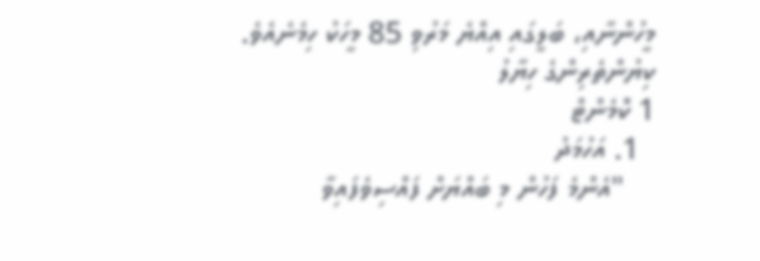މީހުންނާއި، ބަލީގައި އިއްޔެ މަރުވި 85 މީހަކު ހިމެނެއެވެ.
ކިޔުންތެރިންގެ ހިޔާލު
1 ކޮމެންޓް
  1. އަހުމަދު
    "އެންމެ ފަހުން މި ބައްޔަށް ފައްސިވެފައިވާ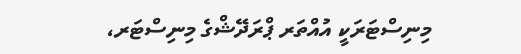މިނިސްޓަރަކީ އުއްތަރ ޕްރަދޭޝްގެ މިނިސްޓަރ،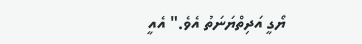ޔޯގީ އަދިތްޔަނަތު އެވެ." އެއީ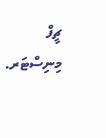ޗީފް މިނިސްޓަރ.